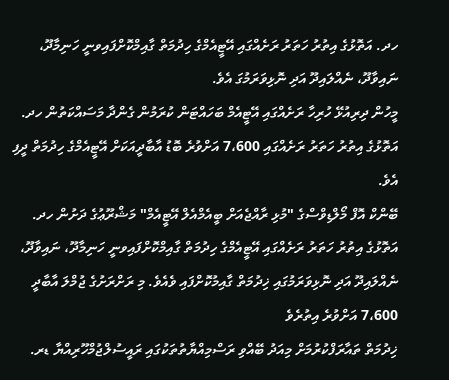ހދ. އަތޮޅުގެ އިތުރު ހަތަރު ރަށެއްގައި އޭޓީއެމްގެ ހިދުމަތް ގާއިމްކޮށްފައިވނީ ހަނިމާދޫ، ނައިވާދޫ، ނެއްލައިދޫ އަދި ނޮޅިވަރަމުގަ އެވެ.
މީހުން ދިރިއުޅޭ ހުރިހާ ރަށެއްގައި އޭޓީއެމް ބަހައްޓަން ކުރަމުން ގެންދާ މަސައްކަތުން ހދ. އަތޮޅުގެ އިތުރު ހަތަރު ރަށެއްގައި 7،600 އަށްވުރެ ބޮޑު އާބާދީއަކަށް އޭޓީއެމްގެ ހިދުމަތް ދީފި އެވެ.
ބޭންކް އޮފް މޯލްޑިވްސްގެ "މުޅި ރާއްޖެއަށް ބީއެމްއެލް އޭޓީއެމް" މަޝްރޫޢުގެ ދަށުން ހދ. އަތޮޅުގެ އިތުރު ހަތަރު ރަށެއްގައި އޭޓީއެމްގެ ހިދުމަތް ގާއިމްކޮށްފައިވނީ ހަނިމާދޫ، ނައިވާދޫ، ނެއްލައިދޫ އަދި ނޮޅިވަރަމުގައި ޚިދުމަތް ގާއިމުކޮށްފައި ވެއެވެ. މި ރަށްރަށުގެ ޖުމްލަ އާބާދީ 7،600 އަށްވުރެ އިތުރެވެ
ޚިދުމަތް ތައާރަފްކުރުމަށް މިއަދު ބޭއްވި ރަސްމިއްޔާތުތަކުގައި ރައީސުލްޖުމްހޫރިއްޔާ ޑރ.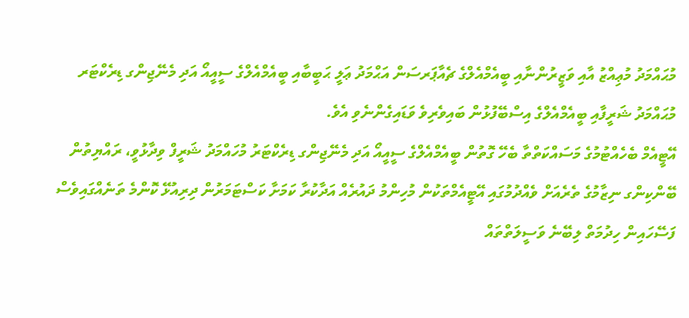މުޙައްމަދު މުޢިއްޒު އާއި ވަޒީރުންނާއި ބީއެމްއެލްގެ ޗެއާޕަރސަން އަޙްމަދު ޢަލީ ޙަބީބާއި ބީއެމްއެލްގެ ސީއީއޯ އަދި މެނޭޖިންގ ޑިރެކްޓަރ މުޙައްމަދު ޝަރީފާއި ބީއެމްއެލްގެ އިސްބޭފުޅުން ބައިވެރިވެ ވަޑައިގެންނެވި އެވެ.
އޭޓީއެމް ބެހެއްޓުމުގެ މަސައްކަތްތާ ބެހޭ ގޮތުން ބީއެމްއެލްގެ ސީއީއޯ އަދި މެނޭޖިންގ ޑިރެކްޓަރު މުހައްމަދު ޝަރީފް ވިދާޅުވީ، ރައްޔިތުން ބޭންކިންގ ނިޒާމުގެ ތެރެއަށް ވެއްދުމުގައި އޭޓީއެމްތަކުން މުހިންމު ދައުރެއް އަދާކުރާ ކަމަށާ ކަސްޓަމަރުން ދިރިއުޅޭ ކޮންމެ ތަނެއްގައިވެސް ފަސޭހައިން ހިދުމަތް ލިބޭނެ ވަސީލަތްތައް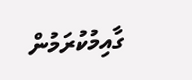ގާއިމުކުރަމުން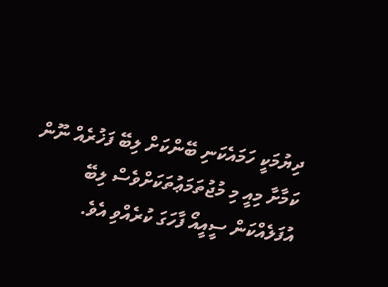ދިޔުމަކީ ހަމައެކަނި ބޭންކަށް ލިބޭ ފަޚުރެއް ނޫން ކަމާށާ މިއީ މި މުޖުތަމަޢުތަކަށްވެސް ލިބޭ އުފަލެއްކަން ސީއީއޯ ފާހަގަ ކުރެއްވި އެވެ.